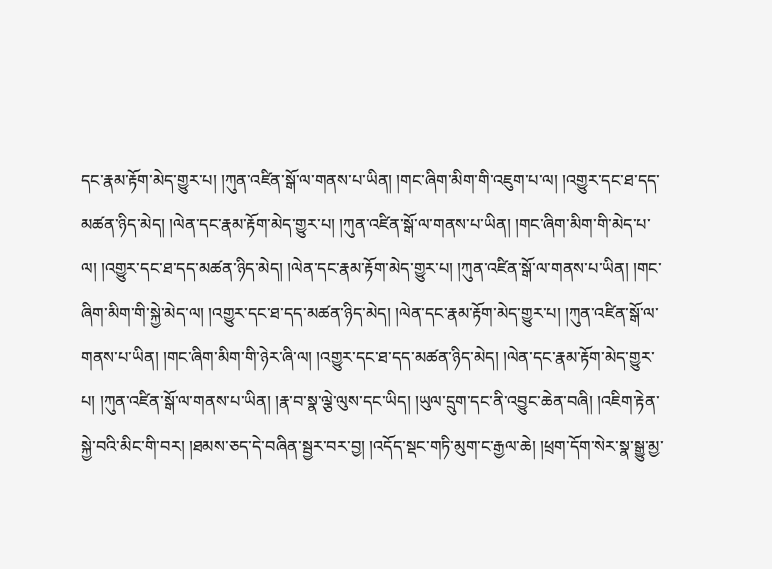དང་རྣམ་རྟོག་མེད་གྱུར་པ། །ཀུན་འཛིན་སྒོ་ལ་གནས་པ་ཡིན། །གང་ཞིག་མིག་གི་འཇུག་པ་ལ། །འགྱུར་དང་ཐ་དད་མཚན་ཉིད་མེད། །ལེན་དང་རྣམ་རྟོག་མེད་གྱུར་པ། །ཀུན་འཛིན་སྒོ་ལ་གནས་པ་ཡིན། །གང་ཞིག་མིག་གི་མེད་པ་ལ། །འགྱུར་དང་ཐ་དད་མཚན་ཉིད་མེད། །ལེན་དང་རྣམ་རྟོག་མེད་གྱུར་པ། །ཀུན་འཛིན་སྒོ་ལ་གནས་པ་ཡིན། །གང་ཞིག་མིག་གི་སྐྱེ་མེད་ལ། །འགྱུར་དང་ཐ་དད་མཚན་ཉིད་མེད། །ལེན་དང་རྣམ་རྟོག་མེད་གྱུར་པ། །ཀུན་འཛིན་སྒོ་ལ་གནས་པ་ཡིན། །གང་ཞིག་མིག་གི་ཉེར་ཞི་ལ། །འགྱུར་དང་ཐ་དད་མཚན་ཉིད་མེད། །ལེན་དང་རྣམ་རྟོག་མེད་གྱུར་པ། །ཀུན་འཛིན་སྒོ་ལ་གནས་པ་ཡིན། །རྣ་བ་སྣ་ལྕེ་ལུས་དང་ཡིད། །ཡུལ་དྲུག་དང་ནི་འབྱུང་ཆེན་བཞི། །འཇིག་རྟེན་སྐྱེ་བའི་མིང་གི་བར། །ཐམས་ཅད་དེ་བཞིན་སྦྱར་བར་བྱ། །འདོད་སྡང་གཏི་མུག་ང་རྒྱལ་ཆེ། །ཕྲག་དོག་སེར་སྣ་སྒྱུ་མྱ་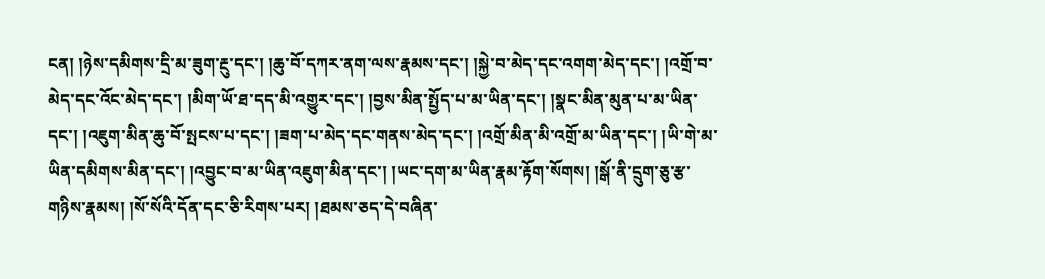ངན། །ཉེས་དམིགས་དྲི་མ་ཟུག་རྔུ་དང་། །ཆུ་བོ་དཀར་ནག་ལས་རྣམས་དང་། །སྐྱེ་བ་མེད་དང་འགག་མེད་དང་། །འགྲོ་བ་མེད་དང་འོང་མེད་དང་། །མིག་ཡོ་ཐ་དད་མི་འགྱུར་དང་། །བྱས་མིན་སྤྱོད་པ་མ་ཡིན་དང་། །སྣང་མིན་མུན་པ་མ་ཡིན་དང་། །འཇུག་མིན་ཆུ་བོ་སྤངས་པ་དང་། །ཟག་པ་མེད་དང་གནས་མེད་དང་། །འགྲོ་མིན་མི་འགྲོ་མ་ཡིན་དང་། །ཡི་གེ་མ་ཡིན་དམིགས་མིན་དང་། །འབྱུང་བ་མ་ཡིན་འཇུག་མིན་དང་། །ཡང་དག་མ་ཡིན་རྣམ་རྟོག་སོགས། །སྒོ་ནི་དྲུག་ཅུ་རྩ་གཉིས་རྣམས། །སོ་སོའི་དོན་དང་ཅི་རིགས་པར། །ཐམས་ཅད་དེ་བཞིན་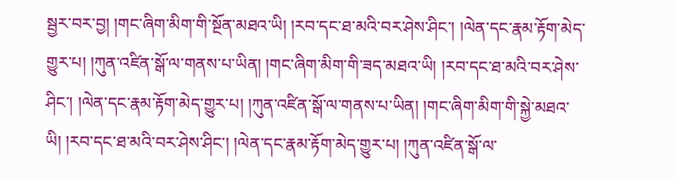སྦྱར་བར་བྱ། །གང་ཞིག་མིག་གི་སྔོན་མཐའ་ཡི། །རབ་དང་ཐ་མའི་བར་ཤེས་ཤིང་། །ལེན་དང་རྣམ་རྟོག་མེད་གྱུར་པ། །ཀུན་འཛིན་སྒོ་ལ་གནས་པ་ཡིན། །གང་ཞིག་མིག་གི་ཟད་མཐའ་ཡི། །རབ་དང་ཐ་མའི་བར་ཤེས་ཤིང་། །ལེན་དང་རྣམ་རྟོག་མེད་གྱུར་པ། །ཀུན་འཛིན་སྒོ་ལ་གནས་པ་ཡིན། །གང་ཞིག་མིག་གི་སྐྱེ་མཐའ་ཡི། །རབ་དང་ཐ་མའི་བར་ཤེས་ཤིང་། །ལེན་དང་རྣམ་རྟོག་མེད་གྱུར་པ། །ཀུན་འཛིན་སྒོ་ལ་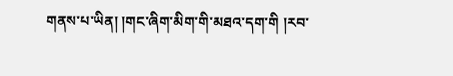གནས་པ་ཡིན། །གང་ཞིག་མིག་གི་མཐའ་དག་གི །རབ་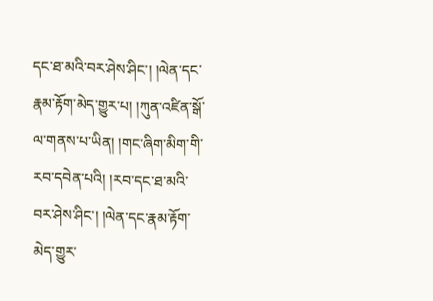དང་ཐ་མའི་བར་ཤེས་ཤིང་། །ལེན་དང་རྣམ་རྟོག་མེད་གྱུར་པ། །ཀུན་འཛིན་སྒོ་ལ་གནས་པ་ཡིན། །གང་ཞིག་མིག་གི་རབ་དབེན་པའི། །རབ་དང་ཐ་མའི་བར་ཤེས་ཤིང་། །ལེན་དང་རྣམ་རྟོག་མེད་གྱུར་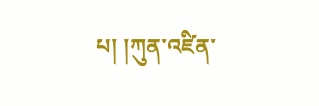པ། །ཀུན་འཛིན་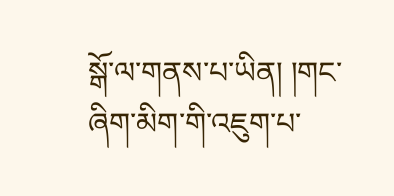སྒོ་ལ་གནས་པ་ཡིན། །གང་ཞིག་མིག་གི་འཇུག་པ་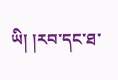ཡི། །རབ་དང་ཐ་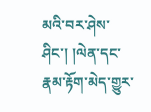མའི་བར་ཤེས་ཤིང་། །ལེན་དང་རྣམ་རྟོག་མེད་གྱུར་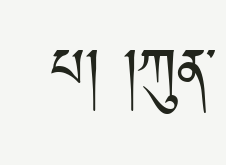པ། །ཀུན་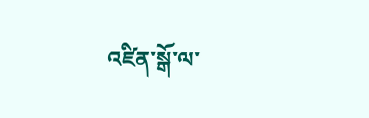འཛིན་སྒོ་ལ་